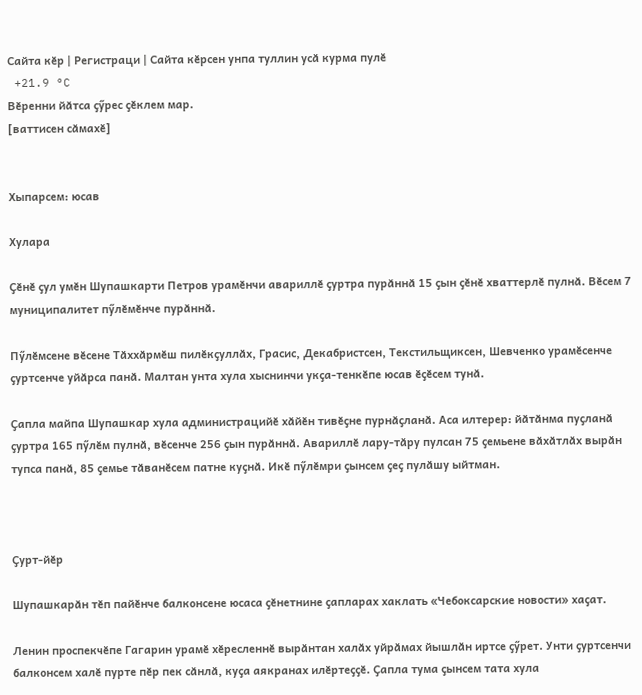Сайта кӗр | Регистраци | Сайта кӗрсен унпа туллин усӑ курма пулӗ
 +21.9 °C
Вӗренни йӑтса ҫӳрес ҫӗклем мар.
[ваттисен сӑмахӗ]


Хыпарсем: юсав

Хулара

Ҫӗнӗ ҫул умӗн Шупашкарти Петров урамӗнчи авариллӗ ҫуртра пурӑннӑ 15 ҫын ҫӗнӗ хваттерлӗ пулнӑ. Вӗсем 7 муниципалитет пӳлӗмӗнче пурӑннӑ.

Пӳлӗмсене вӗсене Тӑххӑрмӗш пилӗкҫуллӑх, Грасис, Декабристсен, Текстильщиксен, Шевченко урамӗсенче ҫуртсенче уйӑрса панӑ. Малтан унта хула хыснинчи укҫа-тенкӗпе юсав ӗҫӗсем тунӑ.

Ҫапла майпа Шупашкар хула администрацийӗ хӑйӗн тивӗҫне пурнӑҫланӑ. Аса илтерер: йӑтӑнма пуҫланӑ ҫуртра 165 пӳлӗм пулнӑ, вӗсенче 256 ҫын пурӑннӑ. Авариллӗ лару-тӑру пулсан 75 ҫемьене вӑхӑтлӑх вырӑн тупса панӑ, 85 ҫемье тӑванӗсем патне куҫнӑ. Икӗ пӳлӗмри ҫынсем ҫеҫ пулӑшу ыйтман.



Ҫурт-йӗр

Шупашкарӑн тӗп пайӗнче балконсене юсаса ҫӗнетнине ҫапларах хаклать «Чебоксарские новости» хаҫат.

Ленин проспекчӗпе Гагарин урамӗ хӗресленнӗ вырӑнтан халӑх уйрӑмах йышлӑн иртсе ҫӳрет. Унти ҫуртсенчи балконсем халӗ пурте пӗр пек сӑнлӑ, куҫа аякранах илӗртеҫҫӗ. Ҫапла тума ҫынсем тата хула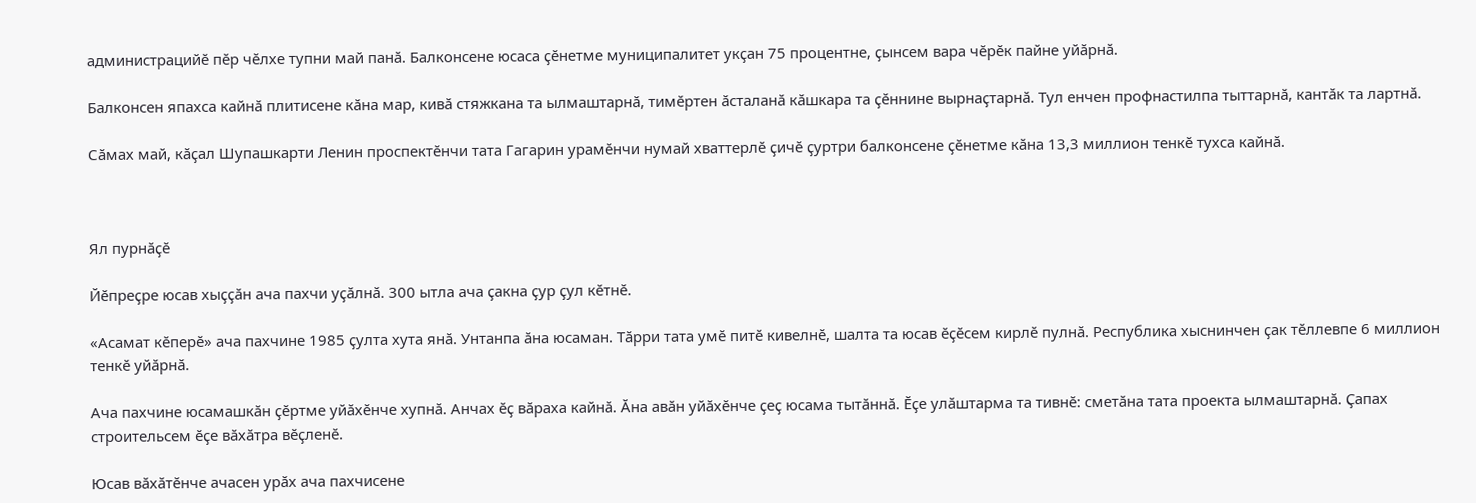администрацийӗ пӗр чӗлхе тупни май панӑ. Балконсене юсаса ҫӗнетме муниципалитет укҫан 75 процентне, ҫынсем вара чӗрӗк пайне уйӑрнӑ.

Балконсен япахса кайнӑ плитисене кӑна мар, кивӑ стяжкана та ылмаштарнӑ, тимӗртен ӑсталанӑ кӑшкара та ҫӗннине вырнаҫтарнӑ. Тул енчен профнастилпа тыттарнӑ, кантӑк та лартнӑ.

Сӑмах май, кӑҫал Шупашкарти Ленин проспектӗнчи тата Гагарин урамӗнчи нумай хваттерлӗ ҫичӗ ҫуртри балконсене ҫӗнетме кӑна 13,3 миллион тенкӗ тухса кайнӑ.



Ял пурнӑҫӗ

Йӗпреҫре юсав хыҫҫӑн ача пахчи уҫӑлнӑ. 300 ытла ача ҫакна ҫур ҫул кӗтнӗ.

«Асамат кӗперӗ» ача пахчине 1985 ҫулта хута янӑ. Унтанпа ӑна юсаман. Тӑрри тата умӗ питӗ кивелнӗ, шалта та юсав ӗҫӗсем кирлӗ пулнӑ. Республика хыснинчен ҫак тӗллевпе 6 миллион тенкӗ уйӑрнӑ.

Ача пахчине юсамашкӑн ҫӗртме уйӑхӗнче хупнӑ. Анчах ӗҫ вӑраха кайнӑ. Ӑна авӑн уйӑхӗнче ҫеҫ юсама тытӑннӑ. Ӗҫе улӑштарма та тивнӗ: сметӑна тата проекта ылмаштарнӑ. Ҫапах строительсем ӗҫе вӑхӑтра вӗҫленӗ.

Юсав вӑхӑтӗнче ачасен урӑх ача пахчисене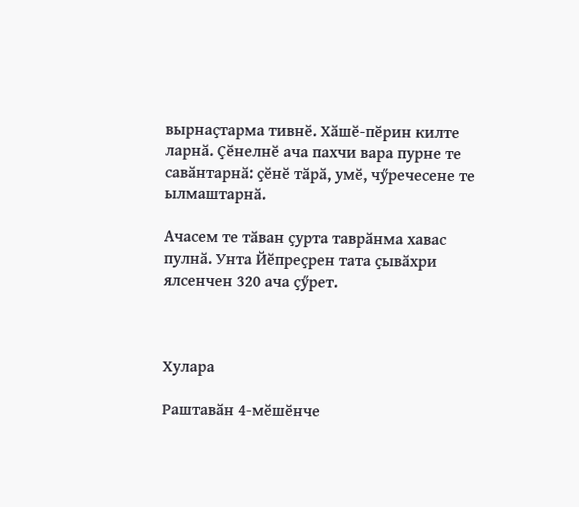вырнаҫтарма тивнӗ. Хӑшӗ-пӗрин килте ларнӑ. Ҫӗнелнӗ ача пахчи вара пурне те савӑнтарнӑ: ҫӗнӗ тӑрӑ, умӗ, чӳречесене те ылмаштарнӑ.

Ачасем те тӑван ҫурта таврӑнма хавас пулнӑ. Унта Йӗпреҫрен тата ҫывӑхри ялсенчен 320 ача ҫӳрет.



Хулара

Раштавӑн 4-мӗшӗнче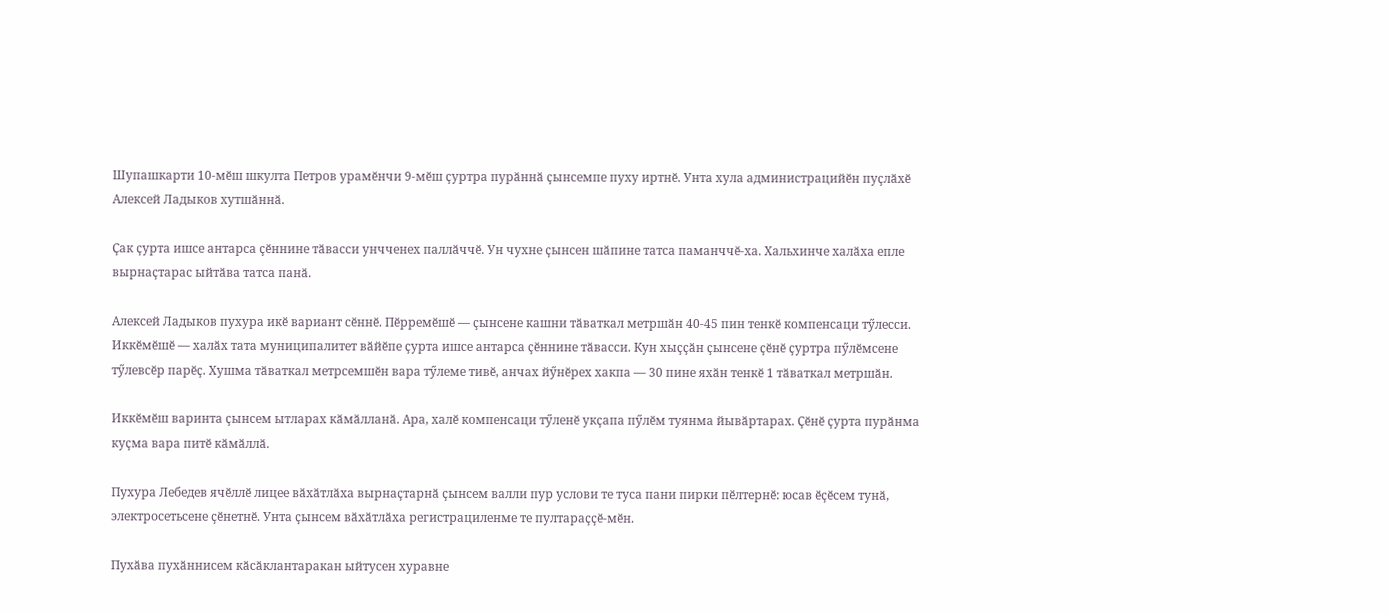Шупашкарти 10-мӗш шкулта Петров урамӗнчи 9-мӗш ҫуртра пурӑннӑ ҫынсемпе пуху иртнӗ. Унта хула администрацийӗн пуҫлӑхӗ Алексей Ладыков хутшӑннӑ.

Ҫак ҫурта ишсе антарса ҫӗннине тӑвасси унчченех паллӑччӗ. Ун чухне ҫынсен шӑпине татса паманччӗ-ха. Хальхинче халӑха епле вырнаҫтарас ыйтӑва татса панӑ.

Алексей Ладыков пухура икӗ вариант сӗннӗ. Пӗрремӗшӗ — ҫынсене кашни тӑваткал метршӑн 40-45 пин тенкӗ компенсаци тӳлесси. Иккӗмӗшӗ — халӑх тата муниципалитет вӑйӗпе ҫурта ишсе антарса ҫӗннине тӑвасси. Кун хыҫҫӑн ҫынсене ҫӗнӗ ҫуртра пӳлӗмсене тӳлевсӗр парӗҫ. Хушма тӑваткал метрсемшӗн вара тӳлеме тивӗ, анчах йӳнӗрех хакпа — 30 пине яхӑн тенкӗ 1 тӑваткал метршӑн.

Иккӗмӗш варинта ҫынсем ытларах кӑмӑлланӑ. Ара, халӗ компенсаци тӳленӗ укҫапа пӳлӗм туянма йывӑртарах. Ҫӗнӗ ҫурта пурӑнма куҫма вара питӗ кӑмӑллӑ.

Пухура Лебедев ячӗллӗ лицее вӑхӑтлӑха вырнаҫтарнӑ ҫынсем валли пур услови те туса пани пирки пӗлтернӗ: юсав ӗҫӗсем тунӑ, электросетьсене ҫӗнетнӗ. Унта ҫынсем вӑхӑтлӑха регистрациленме те пултараҫҫӗ-мӗн.

Пухӑва пухӑннисем кӑсӑклантаракан ыйтусен хуравне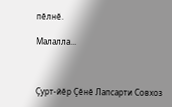пӗлнӗ.

Малалла...



Ҫурт-йӗр Ҫӗнӗ Лапсарти Совхоз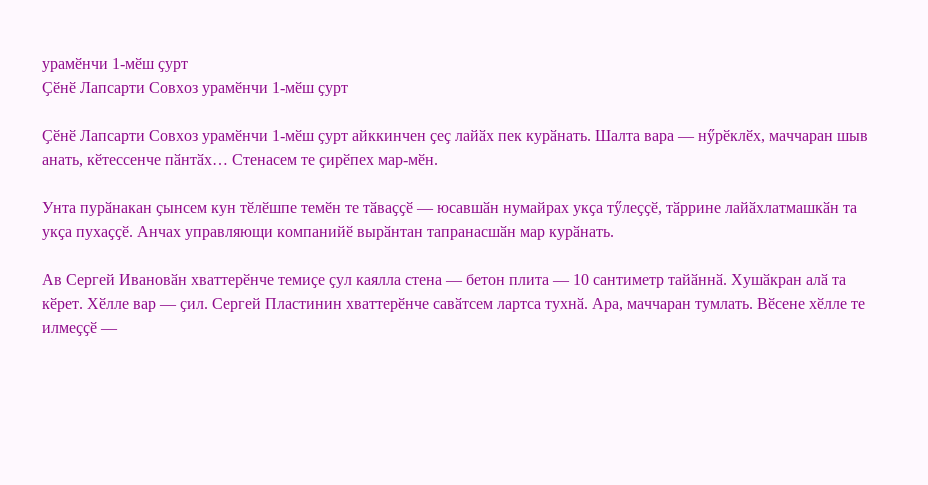урамӗнчи 1-мӗш ҫурт
Ҫӗнӗ Лапсарти Совхоз урамӗнчи 1-мӗш ҫурт

Ҫӗнӗ Лапсарти Совхоз урамӗнчи 1-мӗш ҫурт айккинчен ҫеҫ лайӑх пек курӑнать. Шалта вара — нӳрӗклӗх, маччаран шыв анать, кӗтессенче пӑнтӑх… Стенасем те ҫирӗпех мар-мӗн.

Унта пурӑнакан ҫынсем кун тӗлӗшпе темӗн те тӑваҫҫӗ — юсавшӑн нумайрах укҫа тӳлеҫҫӗ, тӑррине лайӑхлатмашкӑн та укҫа пухаҫҫӗ. Анчах управляющи компанийӗ вырӑнтан тапранасшӑн мар курӑнать.

Ав Сергей Ивановӑн хваттерӗнче темиҫе ҫул каялла стена — бетон плита — 10 сантиметр тайӑннӑ. Хушӑкран алӑ та кӗрет. Хӗлле вар — ҫил. Сергей Пластинин хваттерӗнче савӑтсем лартса тухнӑ. Ара, маччаран тумлать. Вӗсене хӗлле те илмеҫҫӗ —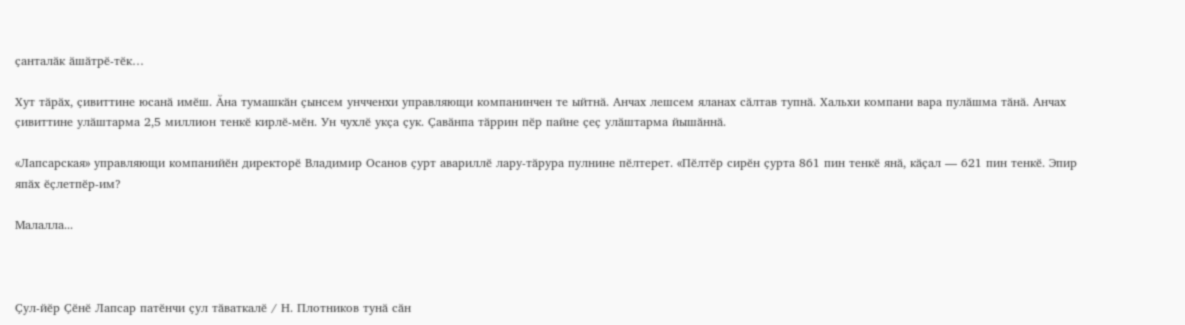ҫанталӑк ӑшӑтрӗ-тӗк…

Хут тӑрӑх, ҫивиттине юсанӑ имӗш. Ӑна тумашкӑн ҫынсем унчченхи управляющи компанинчен те ыйтнӑ. Анчах лешсем яланах сӑлтав тупнӑ. Хальхи компани вара пулӑшма тӑнӑ. Анчах ҫивиттине улӑштарма 2,5 миллион тенкӗ кирлӗ-мӗн. Ун чухлӗ укҫа ҫук. Ҫавӑнпа тӑррин пӗр пайне ҫеҫ улӑштарма йышӑннӑ.

«Лапсарская» управляющи компанийӗн директорӗ Владимир Осанов ҫурт авариллӗ лару-тӑрура пулнине пӗлтерет. «Пӗлтӗр сирӗн ҫурта 861 пин тенкӗ янӑ, кӑҫал — 621 пин тенкӗ. Эпир япӑх ӗҫлетпӗр-им?

Малалла...



Ҫул-йӗр Ҫӗнӗ Лапсар патӗнчи ҫул тӑваткалӗ / Н. Плотников тунӑ сӑн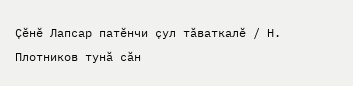Ҫӗнӗ Лапсар патӗнчи ҫул тӑваткалӗ / Н. Плотников тунӑ сӑн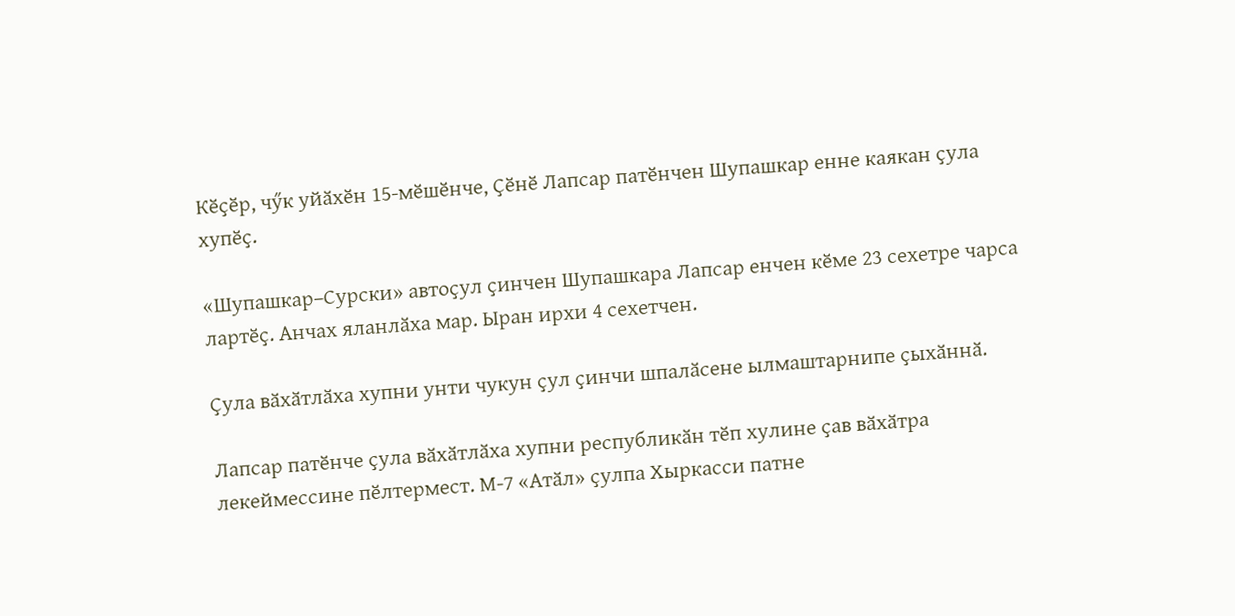Кӗҫӗр, чӳк уйӑхӗн 15-мӗшӗнче, Ҫӗнӗ Лапсар патӗнчен Шупашкар енне каякан ҫула хупӗҫ.

«Шупашкар–Сурски» автоҫул ҫинчен Шупашкара Лапсар енчен кӗме 23 сехетре чарса лартӗҫ. Анчах яланлӑха мар. Ыран ирхи 4 сехетчен.

Ҫула вӑхӑтлӑха хупни унти чукун ҫул ҫинчи шпалӑсене ылмаштарнипе ҫыхӑннӑ.

Лапсар патӗнче ҫула вӑхӑтлӑха хупни республикӑн тӗп хулине ҫав вӑхӑтра лекеймессине пӗлтермест. М-7 «Атӑл» ҫулпа Хыркасси патне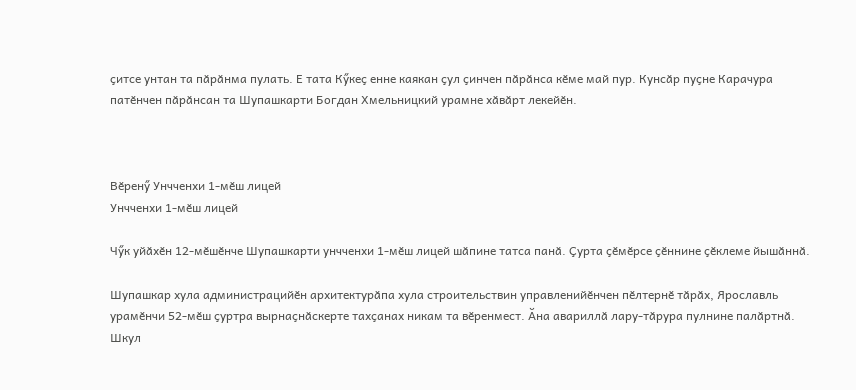ҫитсе унтан та пӑрӑнма пулать. Е тата Кӳкеҫ енне каякан ҫул ҫинчен пӑрӑнса кӗме май пур. Кунсӑр пуҫне Карачура патӗнчен пӑрӑнсан та Шупашкарти Богдан Хмельницкий урамне хӑвӑрт лекейӗн.



Вӗренӳ Унчченхи 1-мӗш лицей
Унчченхи 1-мӗш лицей

Чӳк уйӑхӗн 12-мӗшӗнче Шупашкарти унчченхи 1-мӗш лицей шӑпине татса панӑ. Ҫурта ҫӗмӗрсе ҫӗннине ҫӗклеме йышӑннӑ.

Шупашкар хула администрацийӗн архитектурӑпа хула строительствин управленийӗнчен пӗлтернӗ тӑрӑх, Ярославль урамӗнчи 52-мӗш ҫуртра вырнаҫнӑскерте тахҫанах никам та вӗренмест. Ӑна авариллӑ лару-тӑрура пулнине палӑртнӑ. Шкул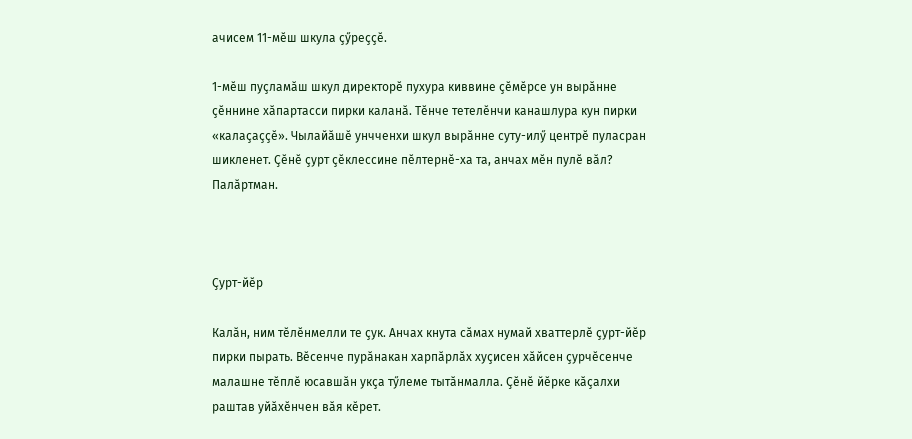ачисем 11-мӗш шкула ҫӳреҫҫӗ.

1-мӗш пуҫламӑш шкул директорӗ пухура киввине ҫӗмӗрсе ун вырӑнне ҫӗннине хӑпартасси пирки каланӑ. Тӗнче тетелӗнчи канашлура кун пирки «калаҫаҫҫӗ». Чылайӑшӗ унчченхи шкул вырӑнне суту-илӳ центрӗ пуласран шикленет. Ҫӗнӗ ҫурт ҫӗклессине пӗлтернӗ-ха та, анчах мӗн пулӗ вӑл? Палӑртман.



Ҫурт-йӗр

Калӑн, ним тӗлӗнмелли те ҫук. Анчах кнута сӑмах нумай хваттерлӗ ҫурт-йӗр пирки пырать. Вӗсенче пурӑнакан харпӑрлӑх хуҫисен хӑйсен ҫурчӗсенче малашне тӗплӗ юсавшӑн укҫа тӳлеме тытӑнмалла. Ҫӗнӗ йӗрке кӑҫалхи раштав уйӑхӗнчен вӑя кӗрет.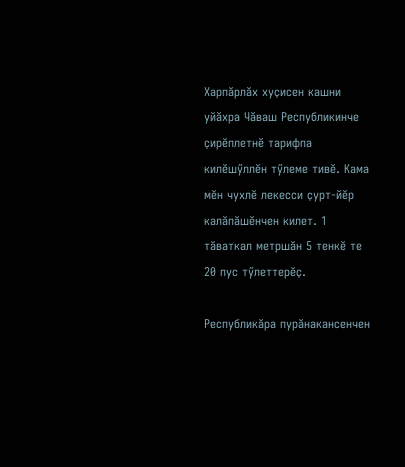Харпӑрлӑх хуҫисен кашни уйӑхра Чӑваш Республикинче ҫирӗплетнӗ тарифпа килӗшӳллӗн тӳлеме тивӗ. Кама мӗн чухлӗ лекесси ҫурт-йӗр калӑпӑшӗнчен килет. 1 тӑваткал метршӑн 5 тенкӗ те 20 пус тӳлеттерӗҫ.

Республикӑра пурӑнакансенчен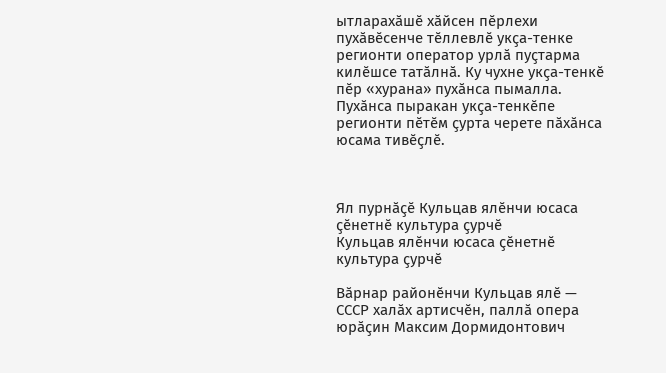ытларахӑшӗ хӑйсен пӗрлехи пухӑвӗсенче тӗллевлӗ укҫа-тенке регионти оператор урлӑ пуҫтарма килӗшсе татӑлнӑ. Ку чухне укҫа-тенкӗ пӗр «хурана» пухӑнса пымалла. Пухӑнса пыракан укҫа-тенкӗпе регионти пӗтӗм ҫурта черете пӑхӑнса юсама тивӗҫлӗ.



Ял пурнӑҫӗ Кульцав ялӗнчи юсаса ҫӗнетнӗ культура ҫурчӗ
Кульцав ялӗнчи юсаса ҫӗнетнӗ культура ҫурчӗ

Вӑрнар районӗнчи Кульцав ялӗ — СССР халӑх артисчӗн, паллӑ опера юрӑҫин Максим Дормидонтович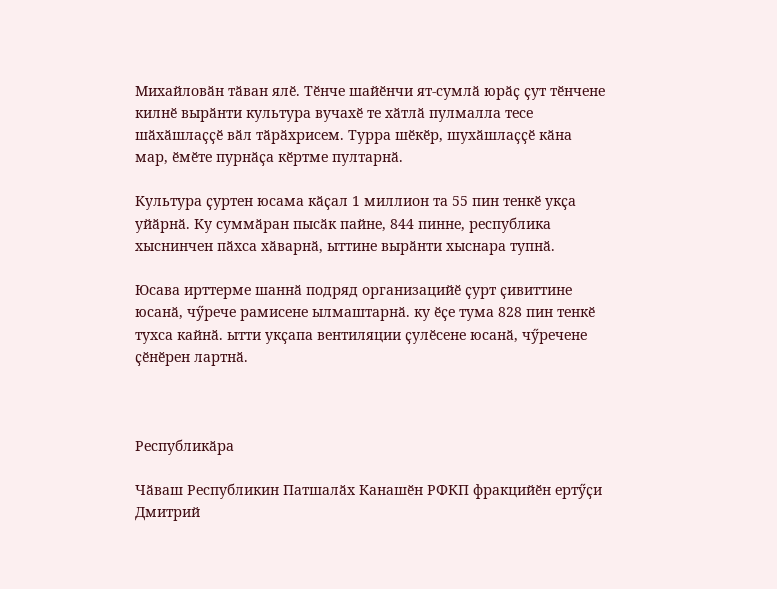Михайловӑн тӑван ялӗ. Тӗнче шайӗнчи ят-сумлӑ юрӑҫ ҫут тӗнчене килнӗ вырӑнти культура вучахӗ те хӑтлӑ пулмалла тесе шӑхӑшлаҫҫӗ вӑл тӑрӑхрисем. Турра шӗкӗр, шухӑшлаҫҫӗ кӑна мар, ӗмӗте пурнӑҫа кӗртме пултарнӑ.

Культура ҫуртен юсама кӑҫал 1 миллион та 55 пин тенкӗ укҫа уйӑрнӑ. Ку суммӑран пысӑк пайне, 844 пинне, республика хыснинчен пӑхса хӑварнӑ, ыттине вырӑнти хыснара тупнӑ.

Юсава ирттерме шаннӑ подряд организацийӗ ҫурт ҫивиттине юсанӑ, чӳрече рамисене ылмаштарнӑ. ку ӗҫе тума 828 пин тенкӗ тухса кайнӑ. ытти укҫапа вентиляции ҫулӗсене юсанӑ, чӳречене ҫӗнӗрен лартнӑ.



Республикӑра

Чӑваш Республикин Патшалӑх Канашӗн РФКП фракцийӗн ертӳҫи Дмитрий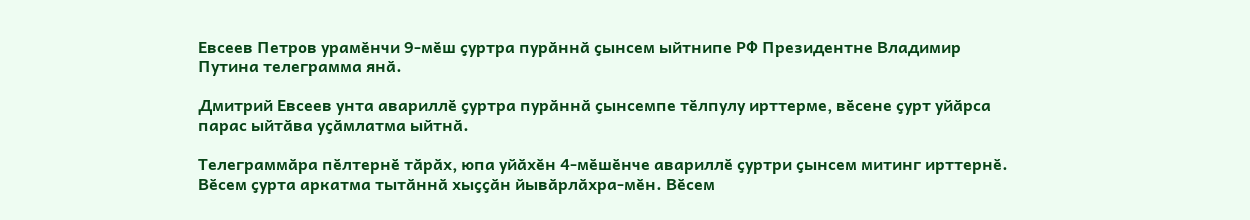Евсеев Петров урамӗнчи 9-мӗш ҫуртра пурӑннӑ ҫынсем ыйтнипе РФ Президентне Владимир Путина телеграмма янӑ.

Дмитрий Евсеев унта авариллӗ ҫуртра пурӑннӑ ҫынсемпе тӗлпулу ирттерме, вӗсене ҫурт уйӑрса парас ыйтӑва уҫӑмлатма ыйтнӑ.

Телеграммӑра пӗлтернӗ тӑрӑх, юпа уйӑхӗн 4-мӗшӗнче авариллӗ ҫуртри ҫынсем митинг ирттернӗ. Вӗсем ҫурта аркатма тытӑннӑ хыҫҫӑн йывӑрлӑхра-мӗн. Вӗсем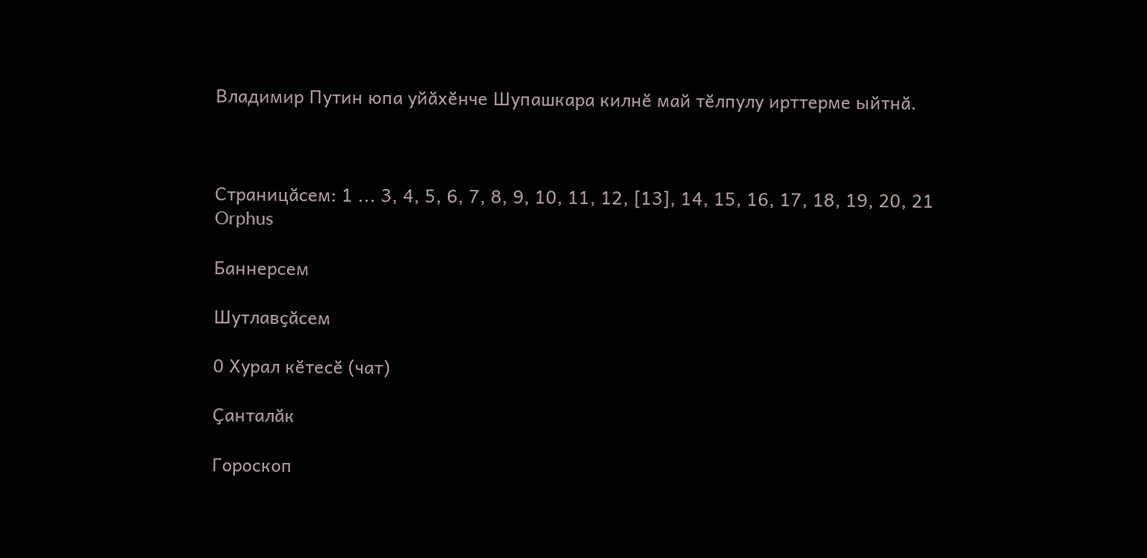Владимир Путин юпа уйӑхӗнче Шупашкара килнӗ май тӗлпулу ирттерме ыйтнӑ.



Страницӑсем: 1 ... 3, 4, 5, 6, 7, 8, 9, 10, 11, 12, [13], 14, 15, 16, 17, 18, 19, 20, 21
Orphus

Баннерсем

Шутлавҫӑсем

0 Хурал кӗтесӗ (чат)

Ҫанталӑк

Гороскоп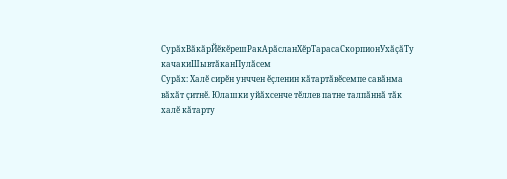СурӑхВӑкӑрЙӗкӗрешРакАрӑсланХӗрТарасаСкорпионУхӑҫӑТу качакиШывтӑканПулӑсем
Сурӑх: Халӗ сирӗн унччен ӗҫленин кӑтартӑвӗсемпе савӑнма вӑхӑт ҫитнӗ. Юлашки уйӑхсенче тӗллев патне талпӑннӑ тӑк халӗ кӑтарту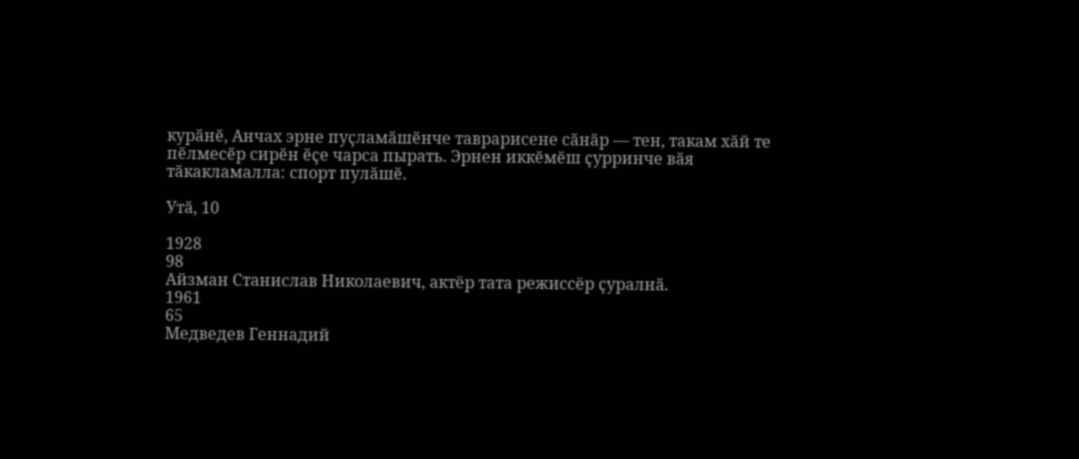курӑнӗ, Анчах эрне пуҫламӑшӗнче таврарисене сӑнӑр — тен, такам хӑй те пӗлмесӗр сирӗн ӗҫе чарса пырать. Эрнен иккӗмӗш ҫурринче вӑя тӑкакламалла: спорт пулӑшӗ.

Утӑ, 10

1928
98
Айзман Станислав Николаевич, актёр тата режиссёр ҫуралнӑ.
1961
65
Медведев Геннадий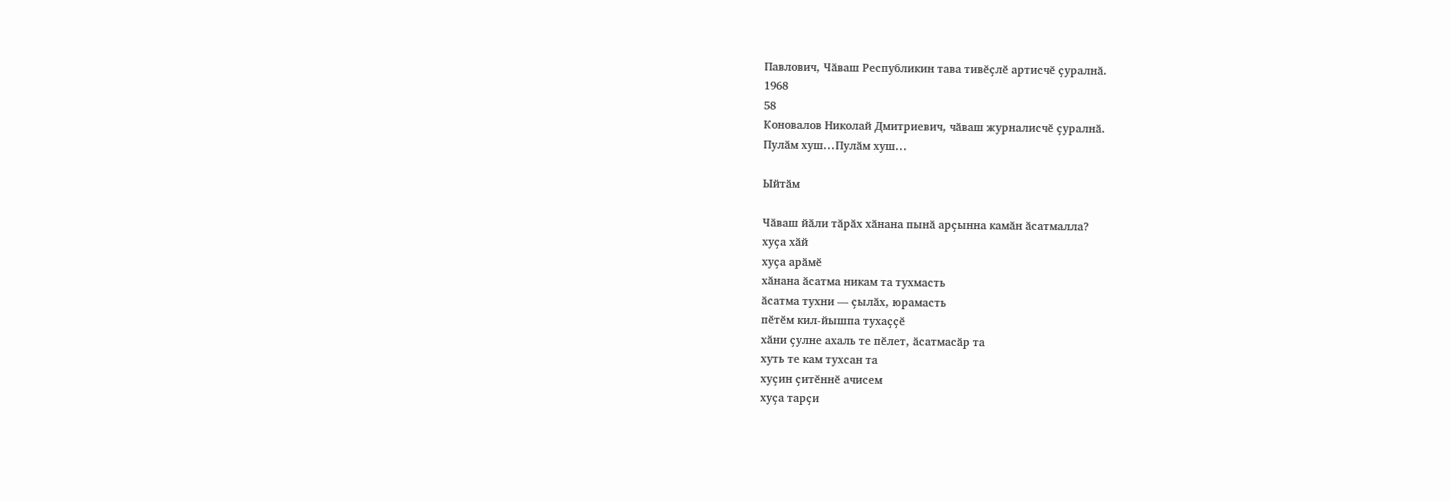Павлович, Чӑваш Республикин тава тивӗҫлӗ артисчӗ ҫуралнӑ.
1968
58
Коновалов Николай Дмитриевич, чӑваш журналисчӗ ҫуралнӑ.
Пулӑм хуш...Пулӑм хуш...

Ыйтӑм

Чӑваш йӑли тӑрӑх хӑнана пынӑ арҫынна камӑн ӑсатмалла?
хуҫа хӑй
хуҫа арӑмӗ
хӑнана ӑсатма никам та тухмасть
ӑсатма тухни — ҫылӑх, юрамасть
пӗтӗм кил-йышпа тухаҫҫӗ
хӑни ҫулне ахаль те пӗлет, ӑсатмасӑр та
хуть те кам тухсан та
хуҫин ҫитӗннӗ ачисем
хуҫа тарҫи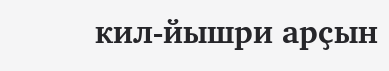кил-йышри арҫын